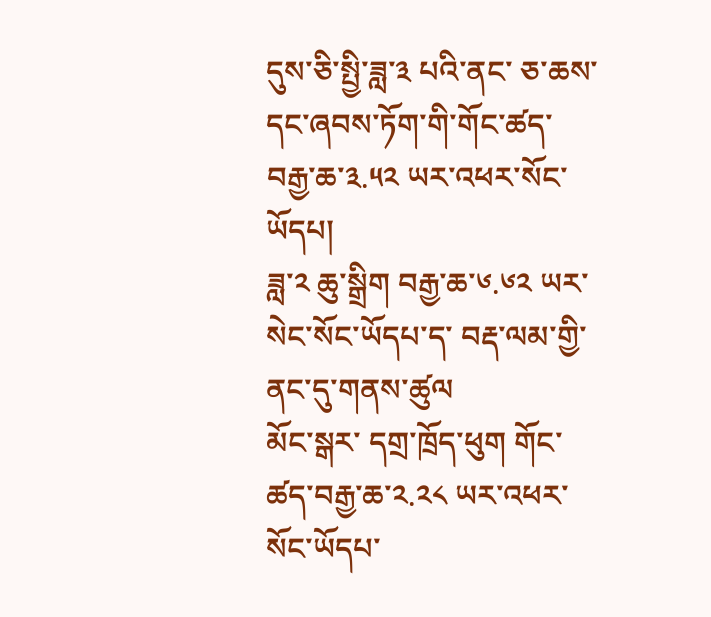དུས་ཅི་སྤྱི་ཟླ་༣ པའི་ནང་ ཅ་ཆས་དང་ཞབས་ཏོག་གི་གོང་ཚད་ བརྒྱ་ཆ་༣.༥༢ ཡར་འཕར་སོང་ཡོདཔ།
ཟླ་༢ ཆུ་སྒྲིག བརྒྱ་ཆ་༦.༦༢ ཡར་སེང་སོང་ཡོདཔ་ད་ བརྡ་ལམ་གྱི་ནང་དུ་གནས་ཚུལ
མོང་སྒར་ དགྲ་ཁྲོད་ཕུག གོང་ཚད་བརྒྱ་ཆ་༢.༢༨ ཡར་འཕར་སོང་ཡོདཔ་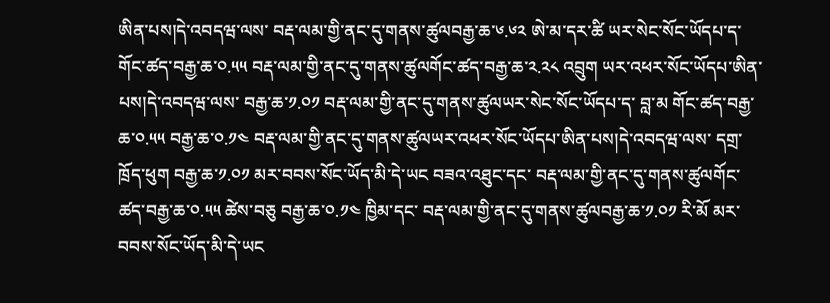ཨིན་པས།དེ་འབདཝ་ལས་ བརྡ་ལམ་གྱི་ནང་དུ་གནས་ཚུལབརྒྱ་ཆ་༦.༦༢ ཨེ་མ་དར་ཚི ཡར་སེང་སོང་ཡོདཔ་ད་ གོང་ཚད་བརྒྱ་ཆ་༠.༥༥ བརྡ་ལམ་གྱི་ནང་དུ་གནས་ཚུལགོང་ཚད་བརྒྱ་ཆ་༢.༢༨ འབྲུག ཡར་འཕར་སོང་ཡོདཔ་ཨིན་པས།དེ་འབདཝ་ལས་ བརྒྱ་ཆ་༡.༠༡ བརྡ་ལམ་གྱི་ནང་དུ་གནས་ཚུལཡར་སེང་སོང་ཡོདཔ་ད་ བླ་མ གོང་ཚད་བརྒྱ་ཆ་༠.༥༥ བརྒྱ་ཆ་༠.༡༤ བརྡ་ལམ་གྱི་ནང་དུ་གནས་ཚུལཡར་འཕར་སོང་ཡོདཔ་ཨིན་པས།དེ་འབདཝ་ལས་ དགྲ་ཁྲོད་ཕུག བརྒྱ་ཆ་༡.༠༡ མར་བབས་སོང་ཡོད་མི་དེ་ཡང བཟའ་འཐུང་དང་ བརྡ་ལམ་གྱི་ནང་དུ་གནས་ཚུལགོང་ཚད་བརྒྱ་ཆ་༠.༥༥ ཚེས་བཅུ བརྒྱ་ཆ་༠.༡༤ ཁྱིམ་དང་ བརྡ་ལམ་གྱི་ནང་དུ་གནས་ཚུལབརྒྱ་ཆ་༡.༠༡ རི་མོ མར་བབས་སོང་ཡོད་མི་དེ་ཡང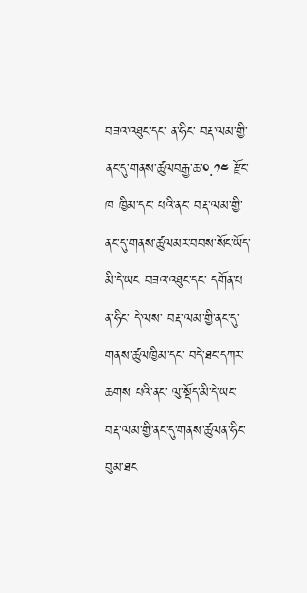བཟའ་འཐུང་དང་ ན་ཧིང་ བརྡ་ལམ་གྱི་ནང་དུ་གནས་ཚུལབརྒྱ་ཆ་༠.༡༤ རྫོང་ཁ ཁྱིམ་དང་ པའི་ནང་ བརྡ་ལམ་གྱི་ནང་དུ་གནས་ཚུལམར་བབས་སོང་ཡོད་མི་དེ་ཡང བཟའ་འཐུང་དང་ དགོན་པ ན་ཧིང་ དེ་ལས་ བརྡ་ལམ་གྱི་ནང་དུ་གནས་ཚུལཁྱིམ་དང་ བདེ་ཐང་དཀར་ཆགས པའི་ནང་ ལུ་སྡོད་མི་དེ་ཡང་ བརྡ་ལམ་གྱི་ནང་དུ་གནས་ཚུལན་ཧིང་ བུམ་ཐང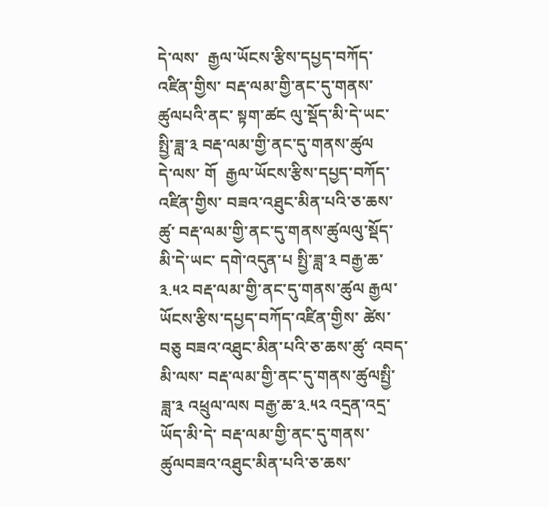དེ་ལས་  རྒྱལ་ཡོངས་རྩིས་དཔྱད་བཀོད་འཛིན་གྱིས་ བརྡ་ལམ་གྱི་ནང་དུ་གནས་ཚུལཔའི་ནང་ སྟག་ཚང ལུ་སྡོད་མི་དེ་ཡང་ སྤྱི་ཟླ་༣ བརྡ་ལམ་གྱི་ནང་དུ་གནས་ཚུལ
དེ་ལས་ གོ  རྒྱལ་ཡོངས་རྩིས་དཔྱད་བཀོད་འཛིན་གྱིས་ བཟའ་འཐུང་མིན་པའི་ཅ་ཆས་ཚུ་ བརྡ་ལམ་གྱི་ནང་དུ་གནས་ཚུལལུ་སྡོད་མི་དེ་ཡང་ དགེ་འདུན་པ སྤྱི་ཟླ་༣ བརྒྱ་ཆ་༣.༥༢ བརྡ་ལམ་གྱི་ནང་དུ་གནས་ཚུལ རྒྱལ་ཡོངས་རྩིས་དཔྱད་བཀོད་འཛིན་གྱིས་ ཚེས་བཅུ བཟའ་འཐུང་མིན་པའི་ཅ་ཆས་ཚུ་ འབད་མི་ལས་ བརྡ་ལམ་གྱི་ནང་དུ་གནས་ཚུལསྤྱི་ཟླ་༣ འཕྲུལ་ལས བརྒྱ་ཆ་༣.༥༢ འདྲན་འདྲ་ཡོད་མི་དེ་ བརྡ་ལམ་གྱི་ནང་དུ་གནས་ཚུལབཟའ་འཐུང་མིན་པའི་ཅ་ཆས་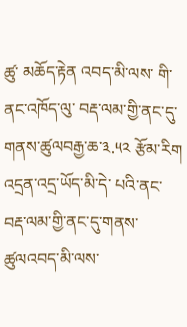ཚུ་ མཆོད་རྟེན འབད་མི་ལས་ གི་ནང་འཁོད་ལུ་ བརྡ་ལམ་གྱི་ནང་དུ་གནས་ཚུལབརྒྱ་ཆ་༣.༥༢ རྩོམ་རིག འདྲན་འདྲ་ཡོད་མི་དེ་ པའི་ནང་ བརྡ་ལམ་གྱི་ནང་དུ་གནས་ཚུལའབད་མི་ལས་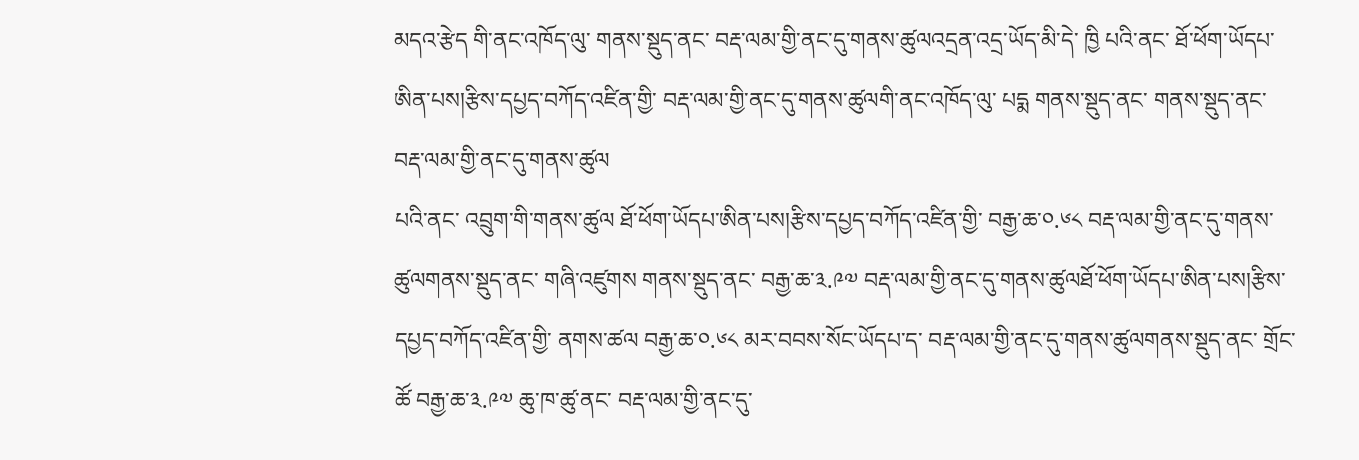མདའ་རྩེད གི་ནང་འཁོད་ལུ་ གནས་སྡུད་ནང་ བརྡ་ལམ་གྱི་ནང་དུ་གནས་ཚུལའདྲན་འདྲ་ཡོད་མི་དེ་ ཁྱི པའི་ནང་ ཐོ་ཕོག་ཡོདཔ་ཨིན་པས།རྩིས་དཔྱད་བཀོད་འཛིན་གྱི་ བརྡ་ལམ་གྱི་ནང་དུ་གནས་ཚུལགི་ནང་འཁོད་ལུ་ པདྨ གནས་སྡུད་ནང་ གནས་སྡུད་ནང་ བརྡ་ལམ་གྱི་ནང་དུ་གནས་ཚུལ
པའི་ནང་ འབྲུག་གི་གནས་ཚུལ ཐོ་ཕོག་ཡོདཔ་ཨིན་པས།རྩིས་དཔྱད་བཀོད་འཛིན་གྱི་ བརྒྱ་ཆ་༠.༦༨ བརྡ་ལམ་གྱི་ནང་དུ་གནས་ཚུལགནས་སྡུད་ནང་ གཞི་འཛུགས གནས་སྡུད་ནང་ བརྒྱ་ཆ་༣.༩༧ བརྡ་ལམ་གྱི་ནང་དུ་གནས་ཚུལཐོ་ཕོག་ཡོདཔ་ཨིན་པས།རྩིས་དཔྱད་བཀོད་འཛིན་གྱི་ ནགས་ཚལ བརྒྱ་ཆ་༠.༦༨ མར་བབས་སོང་ཡོདཔ་ད་ བརྡ་ལམ་གྱི་ནང་དུ་གནས་ཚུལགནས་སྡུད་ནང་ གྲོང་ཚོ བརྒྱ་ཆ་༣.༩༧ ཆུ་ཁ་ཚུ་ནང་ བརྡ་ལམ་གྱི་ནང་དུ་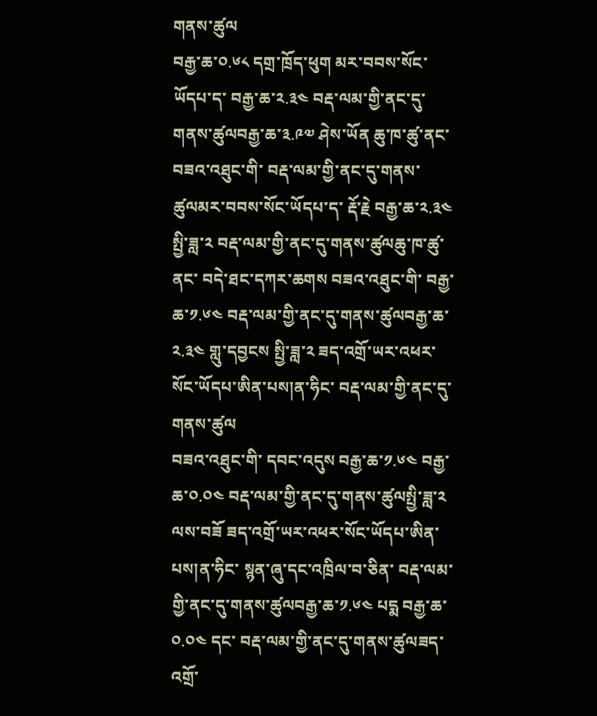གནས་ཚུལ
བརྒྱ་ཆ་༠.༦༨ དགྲ་ཁྲོད་ཕུག མར་བབས་སོང་ཡོདཔ་ད་ བརྒྱ་ཆ་༢.༣༤ བརྡ་ལམ་གྱི་ནང་དུ་གནས་ཚུལབརྒྱ་ཆ་༣.༩༧ ཤེས་ཡོན ཆུ་ཁ་ཚུ་ནང་ བཟའ་འཐུང་གི་ བརྡ་ལམ་གྱི་ནང་དུ་གནས་ཚུལམར་བབས་སོང་ཡོདཔ་ད་ རྡོ་རྗེ བརྒྱ་ཆ་༢.༣༤ སྤྱི་ཟླ་༢ བརྡ་ལམ་གྱི་ནང་དུ་གནས་ཚུལཆུ་ཁ་ཚུ་ནང་ བདེ་ཐང་དཀར་ཆགས བཟའ་འཐུང་གི་ བརྒྱ་ཆ་༡.༦༤ བརྡ་ལམ་གྱི་ནང་དུ་གནས་ཚུལབརྒྱ་ཆ་༢.༣༤ གླུ་དབྱངས སྤྱི་ཟླ་༢ ཟད་འགྲོ་ཡར་འཕར་སོང་ཡོདཔ་ཨིན་པས།ན་ཧིང་ བརྡ་ལམ་གྱི་ནང་དུ་གནས་ཚུལ
བཟའ་འཐུང་གི་ དབང་འདུས བརྒྱ་ཆ་༡.༦༤ བརྒྱ་ཆ་༠.༠༤ བརྡ་ལམ་གྱི་ནང་དུ་གནས་ཚུལསྤྱི་ཟླ་༢ ལས་བཟོ ཟད་འགྲོ་ཡར་འཕར་སོང་ཡོདཔ་ཨིན་པས།ན་ཧིང་ སྙན་ཞུ་དང་འཁྲིལ་བ་ཅིན་ བརྡ་ལམ་གྱི་ནང་དུ་གནས་ཚུལབརྒྱ་ཆ་༡.༦༤ པདྨ བརྒྱ་ཆ་༠.༠༤ དང་ བརྡ་ལམ་གྱི་ནང་དུ་གནས་ཚུལཟད་འགྲོ་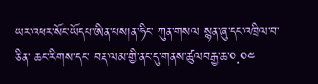ཡར་འཕར་སོང་ཡོདཔ་ཨིན་པས།ན་ཧིང་ ཀུན་གསལ སྙན་ཞུ་དང་འཁྲིལ་བ་ཅིན་ ཆང་རིགས་དང་ བརྡ་ལམ་གྱི་ནང་དུ་གནས་ཚུལབརྒྱ་ཆ་༠.༠༤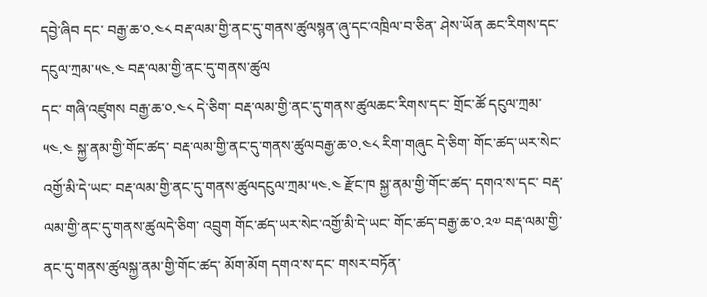དབྱེ་ཞིབ དང་ བརྒྱ་ཆ་༠.༤༨ བརྡ་ལམ་གྱི་ནང་དུ་གནས་ཚུལསྙན་ཞུ་དང་འཁྲིལ་བ་ཅིན་ ཤེས་ཡོན ཆང་རིགས་དང་ དངུལ་ཀྲམ་༥༤.༤ བརྡ་ལམ་གྱི་ནང་དུ་གནས་ཚུལ
དང་ གཞི་འཛུགས བརྒྱ་ཆ་༠.༤༨ དེ་ཅིག་ བརྡ་ལམ་གྱི་ནང་དུ་གནས་ཚུལཆང་རིགས་དང་ གྲོང་ཚོ དངུལ་ཀྲམ་༥༤.༤ སྐྱ་ནམ་གྱི་གོང་ཚད་ བརྡ་ལམ་གྱི་ནང་དུ་གནས་ཚུལབརྒྱ་ཆ་༠.༤༨ རིག་གཞུང དེ་ཅིག་ གོང་ཚད་ཡར་སེང་འགྱོ་མི་དེ་ཡང་ བརྡ་ལམ་གྱི་ནང་དུ་གནས་ཚུལདངུལ་ཀྲམ་༥༤.༤ རྫོང་ཁ སྐྱ་ནམ་གྱི་གོང་ཚད་ དགའ་ས་དང་ བརྡ་ལམ་གྱི་ནང་དུ་གནས་ཚུལདེ་ཅིག་ འབྲུག གོང་ཚད་ཡར་སེང་འགྱོ་མི་དེ་ཡང་ གོང་ཚད་བརྒྱ་ཆ་༠.༢༧ བརྡ་ལམ་གྱི་ནང་དུ་གནས་ཚུལསྐྱ་ནམ་གྱི་གོང་ཚད་ མོག་མོག དགའ་ས་དང་ གསར་བཏོན་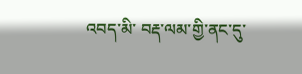འབད་མི་ བརྡ་ལམ་གྱི་ནང་དུ་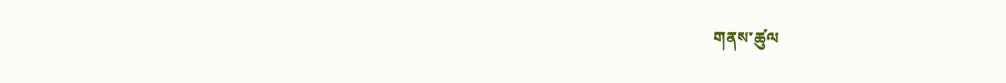གནས་ཚུལ